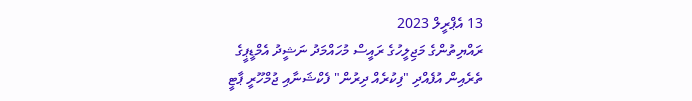13 އެޕްރީލް 2023
ރައްޔިތުންގެ މަޖިލީހުގެ ރައީސް މުހައްމަދު ނަޝީދު އެމްޑީޕީގެ ތެރެއިން އުފެއްދި "ފިކުރެއް ދިރުން" ފެކްޝަނާއި ޖުމްހޫރީ ޕާޓީ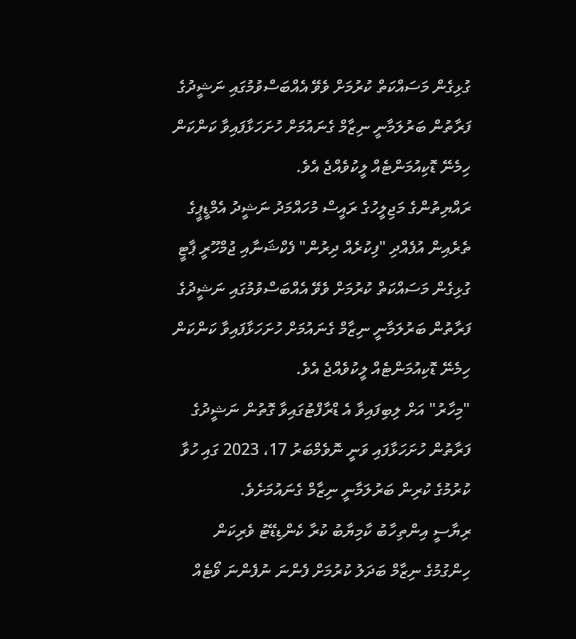ގުޅިގެން މަސައްކަތް ކުރުމަށް ވެވޭ އެއްބަސްވުމުގައި ނަޝީދުގެ ފަރާތުން ބަރުލަމާނީ ނިޒާމް ގެނައުމަށް ހުށަހަޅާފައިވާ ކަންކަން ހިމެނޭ ޑޮކިއުމަންޓެއް ލީކުވެއްޖެ އެވެ.
ރައްޔިތުންގެ މަޖިލީހުގެ ރައީސް މުހައްމަދު ނަޝީދު އެމްޑީޕީގެ ތެރެއިން އުފެއްދި "ފިކުރެއް ދިރުން" ފެކްޝަނާއި ޖުމްހޫރީ ޕާޓީ ގުޅިގެން މަސައްކަތް ކުރުމަށް ވެވޭ އެއްބަސްވުމުގައި ނަޝީދުގެ ފަރާތުން ބަރުލަމާނީ ނިޒާމް ގެނައުމަށް ހުށަހަޅާފައިވާ ކަންކަން ހިމެނޭ ޑޮކިއުމަންޓެއް ލީކުވެއްޖެ އެވެ.
"މިހާރު" އަށް ލިބިފައިވާ އެ ޑްރާފްޓުގައިވާ ގޮތުން ނަޝީދުގެ ފަރާތުން ހުށަހަޅާފައި ވަނީ ނޮވެމްބަރު 17، 2023 ގައި ހުވާ ކުރުމުގެ ކުރިން ބަރުލަމާނީ ނިޒާމް ގެނައުމަށެވެ.
ރިޔާސީ އިންތިހާބު ކާމިޔާބު ކުރާ ކެންޑިޑޭޓު ވެރިކަން ހިންގުމުގެ ނިޒާމް ބަދަލު ކުރުމަށް ފެންނަ ނުފެންނަ ވޯޓެއް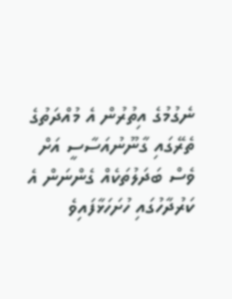ނެގުމުގެ އިތުރުން އެ މުއްދަތުގެ ތެރޭގައި ގާނޫނުއަސާސީ އަށް ވެސް ބަދަލުތަކެއް ގެންނަން އެ ކަރުދާހުގައި ހުށަހަޅާފައިވެ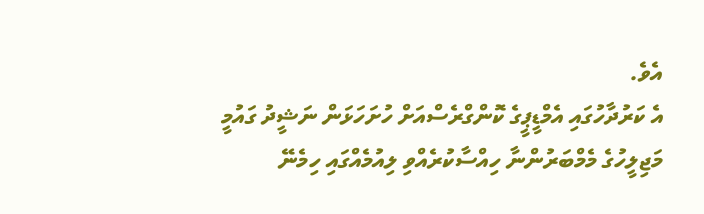އެވެ.
އެ ކަރުދާހުގައި އެމްޑީޕީގެ ކޮންގްރެސްއަށް ހުށަހަޅަން ނަޝީދު ގައުމީ މަޖިލީހުގެ މެމްބަރުންނާ ހިއްސާކުރެއްވި ލިއުމެއްގައި ހިމެނޭ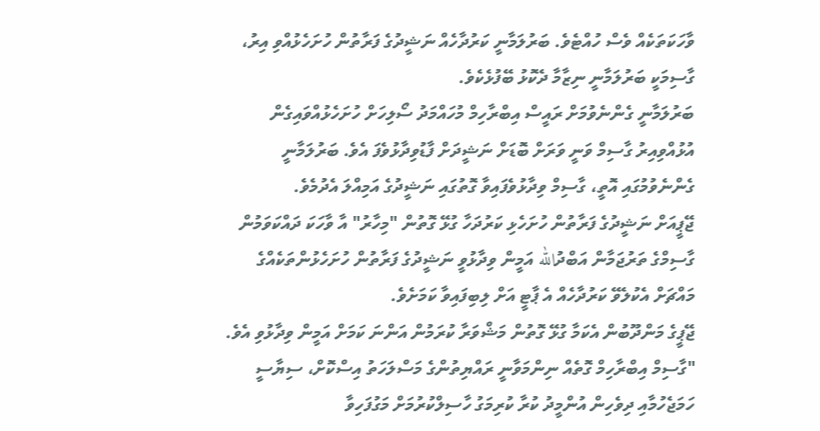ވާހަކަތަކެއް ވެސް ހުއްޓެވެ. ބަރުލަމާނީ ކަރުދާހެއް ނަޝީދުގެ ފަރާތުން ހުށަހެޅުއްވި އިރު، ގާސިމަކީ ބަރުލަމާނީ ނިޒާމާ ދެކޮޅު ބޭފުޅެކެވެ.
ބަރުލަމާނީ ގެންނެވުމަށް ރައީސް އިބްރާހިމް މުހައްމަދު ސޯލިހަށް ހުށަހެޅުއްވައިގެން އުޅުއްވިއިރު ގާސިމް ވަނީ ވަރަށް ބޮޑަށް ނަޝީދަށް ފާޑުވިދާޅުވެފަ އެވެ. ބަރުލަމާނީ ގެންނެވުމުގައި އޮތީ، ގާސިމް ވިދާޅުވެފައިވާ ގޮތުގައި ނަޝީދުގެ އަމިއްލަ އެދުމެވެ.
ޖޭޕީއަށް ނަޝީދުގެ ފަރާތުން ހުށަހެޅި ކަރުދަހާ ގުޅޭ ގޮތުން "މިހާރު" އާ ވާހަކަ ދައްކަވަމުން ގާސިމްގެ ތަރުޖަމާން އަބްދުالله އަމީން ވިދާޅުވީ ނަޝީދުގެ ފަރާތުން ހުށަހެޅުންތަކެއްގެ މައްޗަށް އެކުލެވޭ ކަރުދާހެއް އެ ޕާޓީ އަށް ލިބިފައިވާ ކަމަށެވެ.
ޖޭޕީގެ މަންދޫބުން އެކަމާ ގުޅޭ ގޮތުން މަޝްވަރާ ކުރަމުން އަންނަ ކަމަށް އަމީން ވިދާޅުވި އެވެ.
"ގާސިމް އިބްރާހިމް ގޮތެއް ނިންމަވާނީ ރައްޔިތުންގެ މަސްލަހަތު އިސްކޮށް، ސިޔާސީ ހަމަޖެހުމާއި ދިވެހިން އުންމީދު ކުރާ ކުރިމަގު ހާސިލްކުރުމަށް މަގުފަހިވާ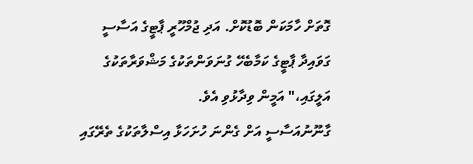ގޮތަށް ހާމަކަން ބޮޑުކޮށް. އަދި ޖުމްހޫރީ ޕާޓީގެ އަސާސީ ގަވައިދާ ޕާޓީގެ ކަމާބެހޭ ގުނަވަންތަކުގެ މަޝްވަރާތަކުގެ އަލީގައި،" އަމީން ވިދާޅުވި އެވެ.
ގާނޫނުއަސާސީ އަށް ގެންނަ ހުށަހަޅާ އިސްލާތަކުގެ ތެރޭގައި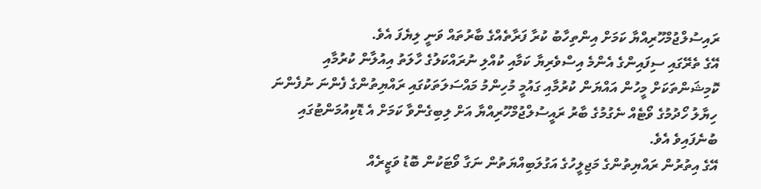ރައިސުލްޖުމްހޫރިއްޔާ ކަމަށް އިންތިހާބު ކުރާ ފަރާތެއްގެ ބާރުތައް ވަނީ ލިޔެފަ އެވެ.
އޭގެ ތެރޭގައި ސިފައިންގެ އެންމެ އިސްވެރިޔާ ކަމާއި ކުއްލި ނުރައްކަލުގެ ހާލަތު އިއުލާން ކުރުމާއި ކޮމިޝަންތަކަށް މީހުން އައްޔަން ކުރުމާއި ގައުމީ މުހިންމު މައްސަލަތަކުގައި ރައްޔިތުންގެ ފެންނަ ނުފެންނަ ހިޔާލު ހޯދުމުގެ ވޯޓެއް ނެގުމުގެ ބާރު ރައީސުލްޖުމްހޫރިއްޔާ އަށް ލިބިގެންވާ ކަމަށް އެ ޑޮކިއުމަންޓުގައި ބުނެފައިވެ އެވެ.
އޭގެ އިތުރުން ރައްޔިތުންގެ މަޖިލީހުގެ އަގުލަބިއްޔަތުން ނަގާ ވޯޓަކުން ބޮޑު ވަޒީރެއް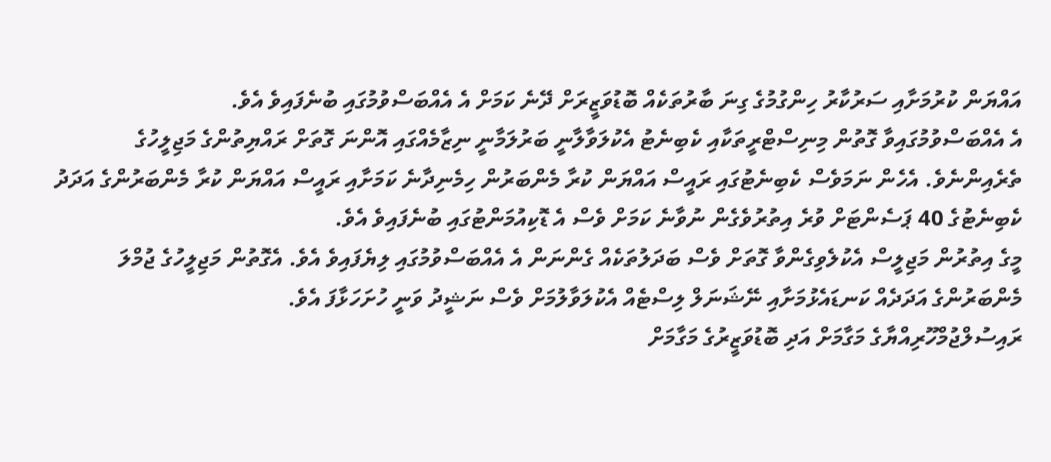އައްޔަން ކުރުމަށާއި ސަރުކާރު ހިންގުމުގެ ގިނަ ބާރުތަކެއް ބޮޑުވަޒީރަށް ދޭނެ ކަމަށް އެ އެއްބަސްވުމުގައި ބުނެފައިވެ އެވެ.
އެ އެއްބަސްވުމުގައިވާ ގޮތުން މިނިސްޓްރީތަކާއި ކެބިނެޓު އެކުލަވާލާނީ ބަރުލަމާނީ ނިޒާމެއްގައި އޮންނަ ގޮތަށް ރައްޔިތުންގެ މަޖިލީހުގެ ތެރެއިންނެވެ. އެހެން ނަމަވެސް ކެބިނެޓުގައި ރައީސް އައްޔަން ކުރާ މެންބަރުން ހިމެނިދާނެ ކަމަށާއި ރައީސް އައްޔަން ކުރާ މެންބަރުންގެ އަދަދު ކެބިނެޓުގެ 40 ޕަސެންޓަށް ވުރެ އިތުރުވެގެން ނުވާނެ ކަމަށް ވެސް އެ ޑޮކިއުމަންޓުގައި ބުނެފައިވެ އެވެ.
މީގެ އިތުރުން މަޖިލީސް އެކުލެވިގެންވާ ގޮތަށް ވެސް ބަދަލުތަކެއް ގެންނަން އެ އެއްބަސްވުމުގައި ލިޔެފައިވެ އެވެ. އެގޮތުން މަޖިލީހުގެ ޖުމްލަ މެންބަރުންގެ އަދަދެއް ކަނޑައެޅުމަށާއި ނޭޝަނަލް ލިސްޓެއް އެކުލަވާލުމަށް ވެސް ނަޝީދު ވަނީ ހުށަހަޅާފަ އެވެ.
ރައިސުލްޖުމްހޫރިއްޔާގެ މަގާމަށް އަދި ބޮޑުވަޒީރުގެ މަގާމަށް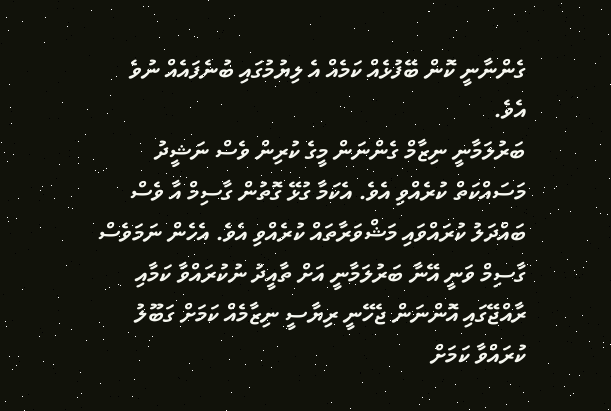ގެންނާނީ ކޮން ބޭފުޅެއް ކަމެއް އެ ލިޔުމުގައި ބުނެފައެއް ނުވެ އެވެ.
ބަރުލަމާނީ ނިޒާމް ގެންނަން މީގެ ކުރިން ވެސް ނަޝީދު މަސައްކަތް ކުރެއްވި އެވެ. އެކަމާ ގުޅޭ ގޮތުން ގާސިމް އާ ވެސް ބައްދަލު ކުރައްވައި މަޝްވަރާތައް ކުރެއްވި އެވެ. އެހެން ނަމަވެސް ގާސިމް ވަނީ އޭނާ ބަރުލަމާނީ އަށް ތާއީދު ނުކުރައްވާ ކަމާއި ރާއްޖޭގައި އޮންނަން ޖެހޭނީ ރިޔާސީ ނިޒާމެއް ކަމަށް ގަބޫލު ކުރައްވާ ކަމަށް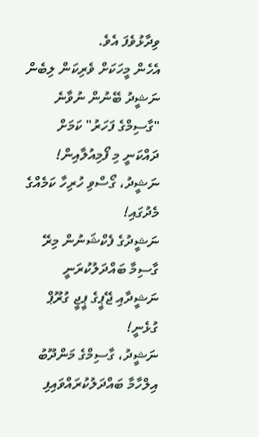ވިދާޅުވެފަ އެވެ.
އެހެން މީހަކަށް ވެރިކަން ލިބެން ނަޝީދު ބޭނުން ނުވާނެ
"ގާސިމްގެ ފަހަރު" ކަމަށް ދައްކަނީ މި ފޯމިއުލާއިން!
ނަޝީދު، ގޯސްވި ހުރިހާ ކަމެއްގެ މެދުގައި!
ނަޝީދުގެ ފެކްޝަނުން މިރޭ ގާސިމާ ބައްދަލުކުރަނީ
ނަޝީދާއި ޖޭޕީގެ ޕީޖީ ގުރޫޕް ގުޅެނީ!
ނަޝީދު، ގާސިމްގެ މަންދޫބު އިލްހާމާ ބައްދަލުކުރައްވައިފި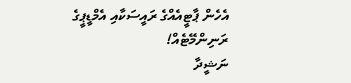އެހެން ޕާޓީއެއްގެ ރައީސަކާއި އެމްޑީޕީގެ ރަނިންމޭޓެއް!
ނަޝީދާ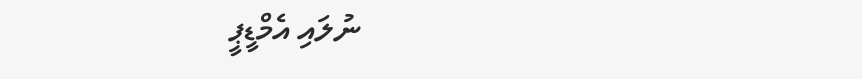ނުލައި އެމްޑީޕީ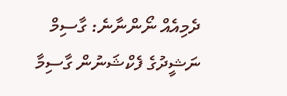ދެމިއެއް ނޯންނާނެ: ގާސިމް
ނަޝީދުގެ ފެކްޝަނުން ގާސިމާ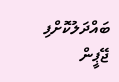ބައްދަލުކޮށްފި
ޖޭޕީން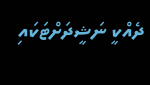ދެއްކީ ނަޝީދަށްޓަކައި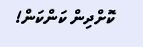ކޮށްދިން ކަންކަން!